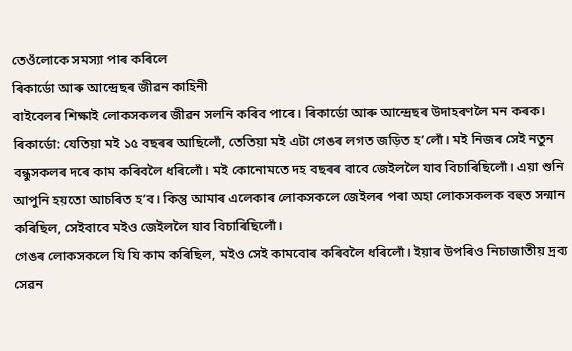তেওঁলোকে সমস্যা পাৰ কৰিলে
ৰিকাৰ্ডো আৰু আন্দ্ৰেছৰ জীৱন কাহিনী
বাইবেলৰ শিক্ষাই লোকসকলৰ জীৱন সলনি কৰিব পাৰে। ৰিকাৰ্ডো আৰু আন্দ্ৰেছৰ উদাহৰণলৈ মন কৰক।
ৰিকাৰ্ডো: যেতিয়া মই ১৫ বছৰৰ আছিলোঁ, তেতিয়া মই এটা গেঙৰ লগত জড়িত হʼলোঁ। মই নিজৰ সেই নতুন বন্ধুসকলৰ দৰে কাম কৰিবলৈ ধৰিলোঁ। মই কোনোমতে দহ বছৰৰ বাবে জেইললৈ যাব বিচাৰিছিলোঁ। এয়া শুনি আপুনি হয়তো আচৰিত হʼব। কিন্তু আমাৰ এলেকাৰ লোকসকলে জেইলৰ পৰা অহা লোকসকলক বহুত সন্মান কৰিছিল, সেইবাবে মইও জেইললৈ যাব বিচাৰিছিলোঁ।
গেঙৰ লোকসকলে যি যি কাম কৰিছিল, মইও সেই কামবোৰ কৰিবলৈ ধৰিলোঁ। ইয়াৰ উপৰিও নিচাজাতীয় দ্ৰব্য সেৱন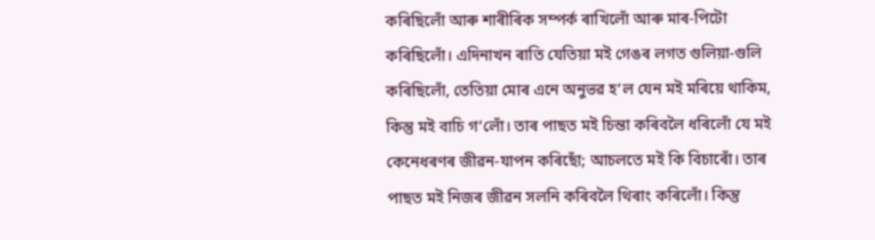কৰিছিলোঁ আৰু শাৰীৰিক সম্পৰ্ক ৰাখিলোঁ আৰু মাৰ-পিটো কৰিছিলোঁ। এদিনাখন ৰাতি যেতিয়া মই গেঙৰ লগত গুলিয়া-গুলি কৰিছিলোঁ, তেতিয়া মোৰ এনে অনুভৱ হʼল যেন মই মৰিয়ে থাকিম, কিন্তু মই বাচি গʼলোঁ। তাৰ পাছত মই চিন্তা কৰিবলৈ ধৰিলোঁ যে মই কেনেধৰণৰ জীৱন-যাপন কৰিছোঁ; আচলতে মই কি বিচাৰোঁ। তাৰ পাছত মই নিজৰ জীৱন সলনি কৰিবলৈ থিৰাং কৰিলোঁ। কিন্তু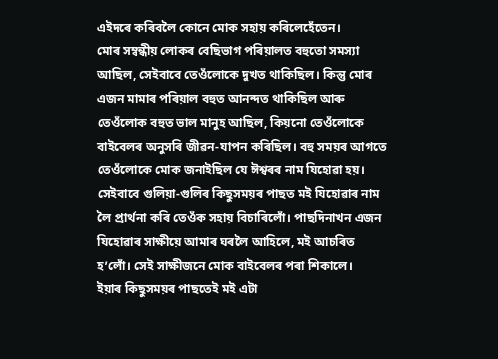এইদৰে কৰিবলৈ কোনে মোক সহায় কৰিলেহেঁতেন।
মোৰ সম্বন্ধীয় লোকৰ বেছিভাগ পৰিয়ালত বহুতো সমস্যা আছিল, সেইবাবে তেওঁলোকে দুখত থাকিছিল। কিন্তু মোৰ এজন মামাৰ পৰিয়াল বহুত আনন্দত থাকিছিল আৰু তেওঁলোক বহুত ভাল মানুহ আছিল, কিয়নো তেওঁলোকে বাইবেলৰ অনুসৰি জীৱন-যাপন কৰিছিল। বহু সময়ৰ আগতে তেওঁলোকে মোক জনাইছিল যে ঈশ্বৰৰ নাম যিহোৱা হয়। সেইবাবে গুলিয়া-গুলিৰ কিছুসময়ৰ পাছত মই যিহোৱাৰ নাম লৈ প্ৰাৰ্থনা কৰি তেওঁক সহায় বিচাৰিলোঁ। পাছদিনাখন এজন যিহোৱাৰ সাক্ষীয়ে আমাৰ ঘৰলৈ আহিলে, মই আচৰিত হʼলোঁ। সেই সাক্ষীজনে মোক বাইবেলৰ পৰা শিকালে।
ইয়াৰ কিছুসময়ৰ পাছতেই মই এটা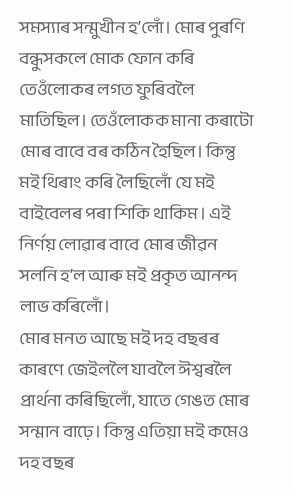সমস্যাৰ সন্মুখীন হʼলোঁ। মোৰ পুৰণি বন্ধুসকলে মোক ফোন কৰি তেওঁলোকৰ লগত ফুৰিবলৈ মাতিছিল। তেওঁলোকক মানা কৰাটো মোৰ বাবে বৰ কঠিন হৈছিল। কিন্তু মই থিৰাং কৰি লৈছিলোঁ যে মই বাইবেলৰ পৰা শিকি থাকিম। এই নিৰ্ণয় লোৱাৰ বাবে মোৰ জীৱন সলনি হʼল আৰু মই প্ৰকৃত আনন্দ লাভ কৰিলোঁ।
মোৰ মনত আছে মই দহ বছৰৰ কাৰণে জেইললৈ যাবলৈ ঈশ্বৰলৈ প্ৰাৰ্থনা কৰিছিলোঁ, যাতে গেঙত মোৰ সন্মান বাঢ়ে। কিন্তু এতিয়া মই কমেও দহ বছৰ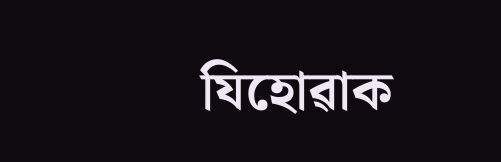যিহোৱাক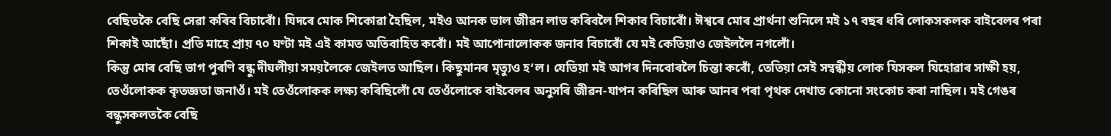বেছিতকৈ বেছি সেৱা কৰিব বিচাৰোঁ। যিদৰে মোক শিকোৱা হৈছিল, মইও আনক ভাল জীৱন লাভ কৰিবলৈ শিকাব বিচাৰোঁ। ঈশ্বৰে মোৰ প্ৰাৰ্থনা শুনিলে মই ১৭ বছৰ ধৰি লোকসকলক বাইবেলৰ পৰা শিকাই আছোঁ। প্ৰতি মাহে প্ৰায় ৭০ ঘণ্টা মই এই কামত অতিবাহিত কৰোঁ। মই আপোনালোকক জনাব বিচাৰোঁ যে মই কেতিয়াও জেইললৈ নগলোঁ।
কিন্তু মোৰ বেছি ভাগ পুৰণি বন্ধু দীঘলীয়া সময়লৈকে জেইলত আছিল। কিছুমানৰ মৃত্যুও হʼল। যেতিয়া মই আগৰ দিনবোৰলৈ চিন্তা কৰোঁ, তেতিয়া সেই সম্বন্ধীয় লোক যিসকল যিহোৱাৰ সাক্ষী হয়, তেওঁলোকক কৃতজ্ঞতা জনাওঁ। মই তেওঁলোকক লক্ষ্য কৰিছিলোঁ যে তেওঁলোকে বাইবেলৰ অনুসৰি জীৱন-যাপন কৰিছিল আৰু আনৰ পৰা পৃথক দেখাত কোনো সংকোচ কৰা নাছিল। মই গেঙৰ বন্ধুসকলতকৈ বেছি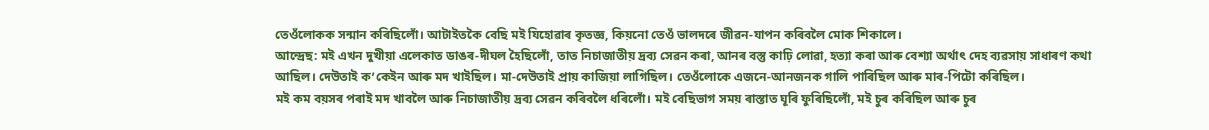তেওঁলোকক সন্মান কৰিছিলোঁ। আটাইতকৈ বেছি মই যিহোৱাৰ কৃতজ্ঞ, কিয়নো তেওঁ ভালদৰে জীৱন-যাপন কৰিবলৈ মোক শিকালে।
আন্দ্ৰেছ: মই এখন দুখীয়া এলেকাত ডাঙৰ-দীঘল হৈছিলোঁ, তাত নিচাজাতীয় দ্ৰব্য সেৱন কৰা, আনৰ বস্তু কাঢ়ি লোৱা, হত্যা কৰা আৰু বেশ্যা অৰ্থাৎ দেহ ব্যৱসায় সাধাৰণ কথা আছিল। দেউতাই কʼকেইন আৰু মদ খাইছিল। মা-দেউতাই প্ৰায় কাজিয়া লাগিছিল। তেওঁলোকে এজনে-আনজনক গালি পাৰিছিল আৰু মাৰ-পিটো কৰিছিল।
মই কম বয়সৰ পৰাই মদ খাবলৈ আৰু নিচাজাতীয় দ্ৰব্য সেৱন কৰিবলৈ ধৰিলোঁ। মই বেছিভাগ সময় ৰাস্তাত ঘূৰি ফুৰিছিলোঁ, মই চুৰ কৰিছিল আৰু চুৰ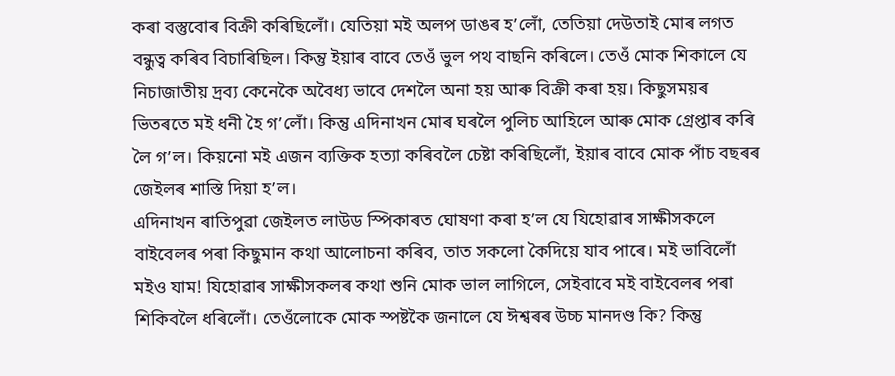কৰা বস্তুবোৰ বিক্ৰী কৰিছিলোঁ। যেতিয়া মই অলপ ডাঙৰ হʼলোঁ, তেতিয়া দেউতাই মোৰ লগত বন্ধুত্ব কৰিব বিচাৰিছিল। কিন্তু ইয়াৰ বাবে তেওঁ ভুল পথ বাছনি কৰিলে। তেওঁ মোক শিকালে যে নিচাজাতীয় দ্ৰব্য কেনেকৈ অবৈধ্য ভাবে দেশলৈ অনা হয় আৰু বিক্ৰী কৰা হয়। কিছুসময়ৰ ভিতৰতে মই ধনী হৈ গʼলোঁ। কিন্তু এদিনাখন মোৰ ঘৰলৈ পুলিচ আহিলে আৰু মোক গ্ৰেপ্তাৰ কৰি লৈ গʼল। কিয়নো মই এজন ব্যক্তিক হত্যা কৰিবলৈ চেষ্টা কৰিছিলোঁ, ইয়াৰ বাবে মোক পাঁচ বছৰৰ জেইলৰ শাস্তি দিয়া হʼল।
এদিনাখন ৰাতিপুৱা জেইলত লাউড স্পিকাৰত ঘোষণা কৰা হʼল যে যিহোৱাৰ সাক্ষীসকলে বাইবেলৰ পৰা কিছুমান কথা আলোচনা কৰিব, তাত সকলো কৈদিয়ে যাব পাৰে। মই ভাবিলোঁ মইও যাম! যিহোৱাৰ সাক্ষীসকলৰ কথা শুনি মোক ভাল লাগিলে, সেইবাবে মই বাইবেলৰ পৰা শিকিবলৈ ধৰিলোঁ। তেওঁলোকে মোক স্পষ্টকৈ জনালে যে ঈশ্বৰৰ উচ্চ মানদণ্ড কি? কিন্তু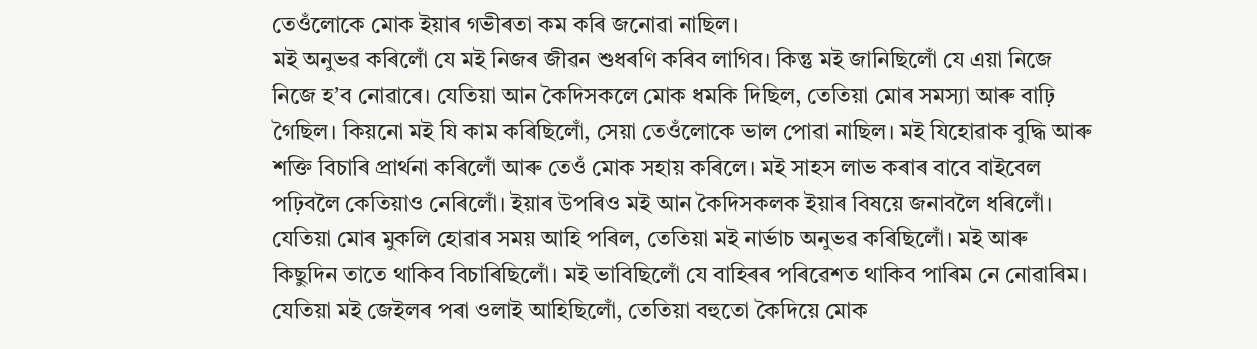তেওঁলোকে মোক ইয়াৰ গভীৰতা কম কৰি জনোৱা নাছিল।
মই অনুভৱ কৰিলোঁ যে মই নিজৰ জীৱন শুধৰণি কৰিব লাগিব। কিন্তু মই জানিছিলোঁ যে এয়া নিজে নিজে হʼব নোৱাৰে। যেতিয়া আন কৈদিসকলে মোক ধমকি দিছিল, তেতিয়া মোৰ সমস্যা আৰু বাঢ়ি গৈছিল। কিয়নো মই যি কাম কৰিছিলোঁ, সেয়া তেওঁলোকে ভাল পোৱা নাছিল। মই যিহোৱাক বুদ্ধি আৰু শক্তি বিচাৰি প্ৰাৰ্থনা কৰিলোঁ আৰু তেওঁ মোক সহায় কৰিলে। মই সাহস লাভ কৰাৰ বাবে বাইবেল পঢ়িবলৈ কেতিয়াও নেৰিলোঁ। ইয়াৰ উপৰিও মই আন কৈদিসকলক ইয়াৰ বিষয়ে জনাবলৈ ধৰিলোঁ।
যেতিয়া মোৰ মুকলি হোৱাৰ সময় আহি পৰিল, তেতিয়া মই নাৰ্ভাচ অনুভৱ কৰিছিলোঁ। মই আৰু কিছুদিন তাতে থাকিব বিচাৰিছিলোঁ। মই ভাবিছিলোঁ যে বাহিৰৰ পৰিৱেশত থাকিব পাৰিম নে নোৱাৰিম। যেতিয়া মই জেইলৰ পৰা ওলাই আহিছিলোঁ, তেতিয়া বহুতো কৈদিয়ে মোক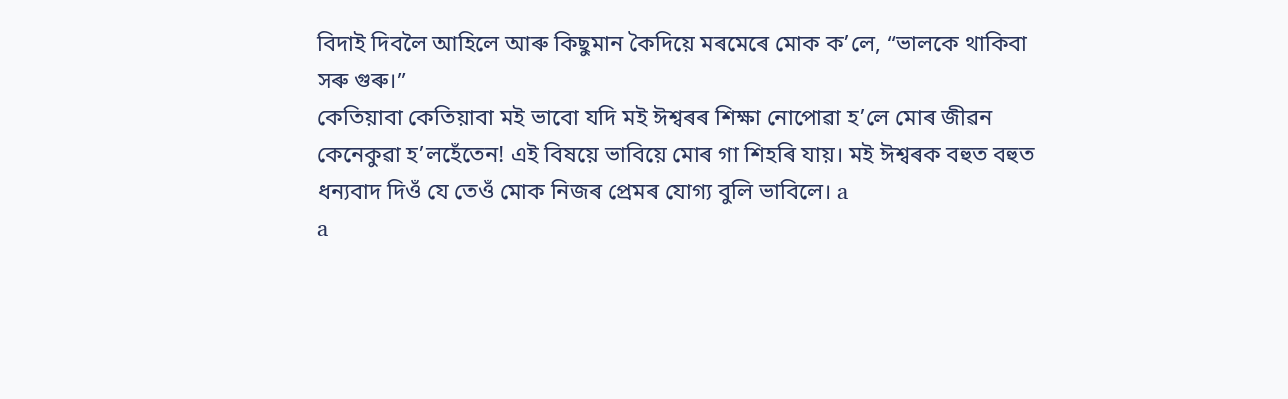বিদাই দিবলৈ আহিলে আৰু কিছুমান কৈদিয়ে মৰমেৰে মোক কʼলে, “ভালকে থাকিবা সৰু গুৰু।”
কেতিয়াবা কেতিয়াবা মই ভাবো যদি মই ঈশ্বৰৰ শিক্ষা নোপোৱা হʼলে মোৰ জীৱন কেনেকুৱা হʼলহেঁতেন! এই বিষয়ে ভাবিয়ে মোৰ গা শিহৰি যায়। মই ঈশ্বৰক বহুত বহুত ধন্যবাদ দিওঁ যে তেওঁ মোক নিজৰ প্ৰেমৰ যোগ্য বুলি ভাবিলে। a
a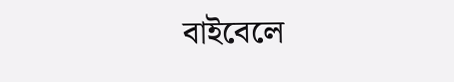বাইবেলে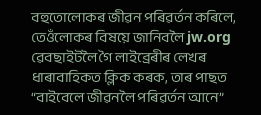বহুতোলোকৰ জীৱন পৰিৱৰ্তন কৰিলে, তেওঁলোকৰ বিষয়ে জানিবলৈ jw.org ৱেবছাইটলৈ গৈ লাইব্ৰেৰীৰ লেখৰ ধাৰাবাহিকত ক্লিক কৰক, তাৰ পাছত “বাইবেলে জীৱনলৈ পৰিৱৰ্তন আনে”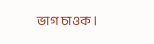ভাগ চাওক।